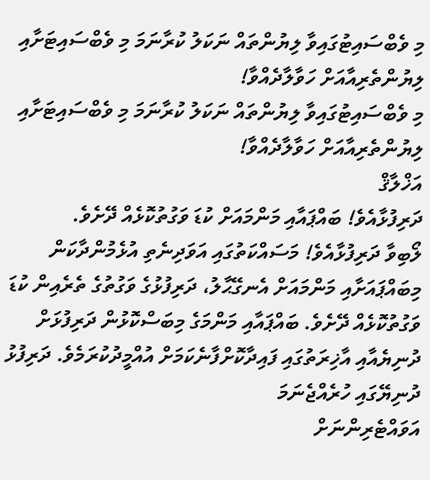މި ވެބްސައިޓުގައިވާ ލިޔުންތައް ނަކަލު ކުރާނަމަ މި ވެބްސައިޓަށާއި ލިޔުންތެރިއާއަށް ހަވާލާދެއްވާ!
މި ވެބްސައިޓުގައިވާ ލިޔުންތައް ނަކަލު ކުރާނަމަ މި ވެބްސައިޓަށާއި ލިޔުންތެރިއާއަށް ހަވާލާދެއްވާ!
އަޚްލާޤް
ދަރިފުޅާއެވެ! ބައްޕައާއި މަންމައަށް ކުޑަ ވަގުތުކޮޅެއް ދޭށެވެ.
ލޯބިވާ ދަރިފުޅާއެވެ! މަސައްކަތުގައި އަވަދިނެތި އުޅެމުންދާކަން މިބައްޕައަށާއި މަންމައަށް އެނގޭޙާލު، ދަރިފުޅުގެ ވަގުތުގެ ތެރެއިން ކުޑަ ވަގުތުކޮޅެއް ދޭށެވެ. ބައްޕައާއި މަންމަގެ މިބަސްކޮޅުން ދަރިފުޅަށް ދުނިޔެއާއި އާޚިރަތުގައި ފައިދާކޮށްފާނެކަމަށް އުއްމީދުކުރަމެވެ. ދަރިފުޅު ދުނިޔޭގައި ހުރެއްޖެނަމަ
އަވައްޓެރިންނަށް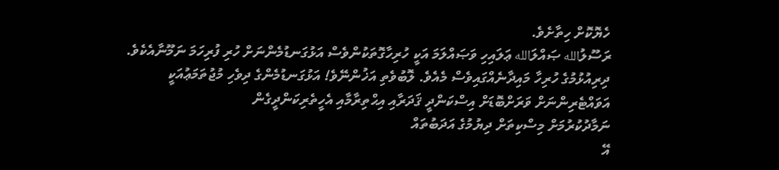ހެޔޮކޮށް ހިތާށެވެ.
ރަސޫލުالله ޞައްލަالله ޢަލައިހި ވަޞައްލަމަ އަކީ ހުރިހާގޮތަކުންވެސް އަޅުގަނޑުމެންނަށް ހުރި ފުރިހަމަ ނަމޫނާއެކެވެ. ދިރިއުޅުމުގެ ހުރިހާ މައިދާނެއްގައިވެސް މެއެވެ. ލޮބުވެތި އަޚުންނޭވެ! އަޅުގަނޑުމެންގެ ދިވެހި މުޖުތަމަޢުއަކީ އަވައްޓެރިންނަށް ވަރަށްބޮޑަށް އިސްކަންދީ ޤަދަރާއި އިޙްތިރާމާއި އެހީތެރިކަންދީގެން
ނަމާދުކުރުމަށް މިސްކިތަށް ދިޔުމުގެ އަދަބުތައް
އޭ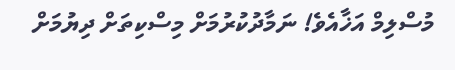މުސްލިމް އަޚާއެވެ! ނަމާދުކުރުމަށް މިސްކިތަށް ދިޔުމަށް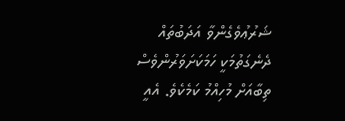ޝަރުޢުވެގެންވާ އަދަބުތައް ދެނެގަތުމަކީ ހަމަކަށަވަރުންވެސް ތިބާއަށް މުހިއްމު ކަމެކެވެ. އެއީ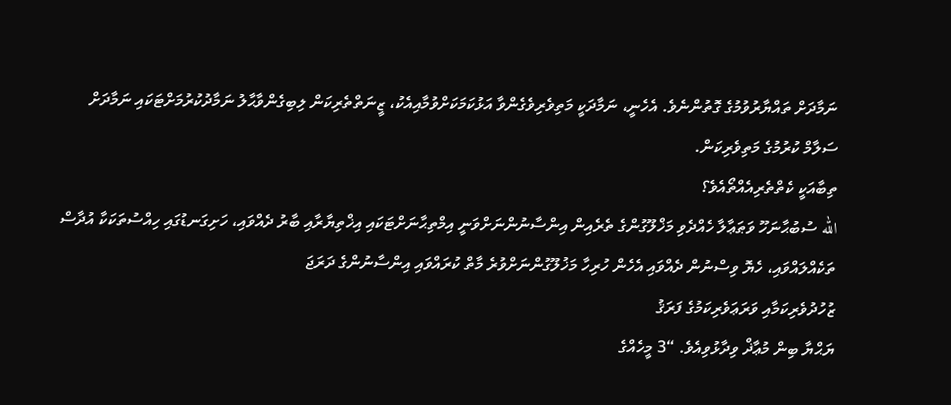ނަމާދަށް ތައްޔާރުވުމުގެ ގޮތުންނެވެ. އެހެނީ، ނަމާދަކީ މަތިވެރިވެގެންވާ އަޅުކަމަކަށްވުމާއިއެކު، ޒީނަތްތެރިކަން ލިބިގެންވާޙާލު ނަމާދުކުރުމަށްޓަކައި ނަމާދަށް
ސަލާމް ކުރުމުގެ މަތިވެރިކަން.
ތިބާއަކީ ކެތްތެރިއެއްތޯއެވެ؟
الله ސުބުޙާނަހޫ ވަޠަޢާލާ ހެއްދެވި މަޚްލޫގުންގެ ތެރެއިން އިންސާނުންނަށްވަނީ އިމްތިޙާނަށްޓަކައި އިޚްތިޔާރާއި ބާރު ދެއްވައި، ހަށިގަނޑުގައި ހިއްސުތަކަކާ އުދާސް ތަކެއްލައްވައި، ހެޔޮ ވިސްނުން ދެއްވައި އެހެން ހުރިހާ މަޚުލޫގުންނަށްވުރެ މާތް ކުރައްވައި އިންސާނުންގެ ދަރަޖަ
ޒުހުދުވެރިކަމާއި ވަރަޢަވެރިކަމުގެ ފަރަޤު
ޔަޙްޔާ ބިން މުޢާޛް ވިދާޅުވިއެވެ. “3 މީހެއްގެ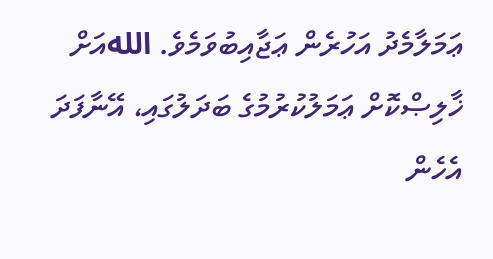ޢަމަލާމެދު އަހުރެން ޢަޖާއިބުވަމެވެ. اللهއަށް ޚާލިޞްކޮށް ޢަމަލުކުރުމުގެ ބަދަލުގައި، އޭނާފަދަ އެހެން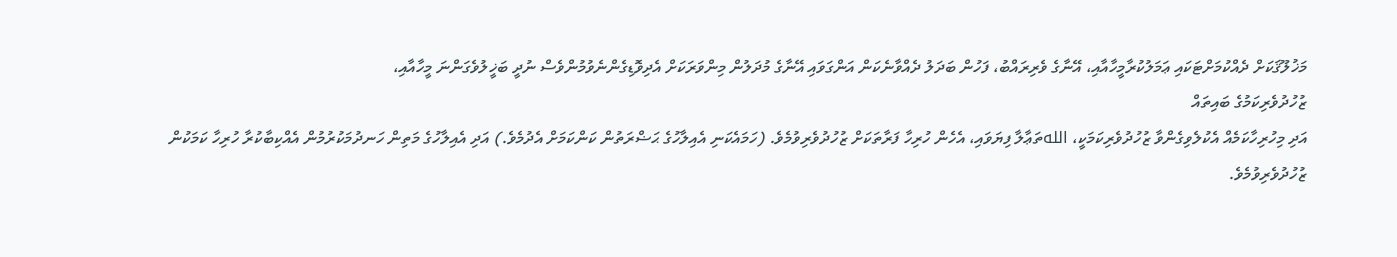މަޚުލޫޤަކަށް ދެއްކުމަށްޓަކައި ޢަމަލުކުރާމީހާއާއި، އޭނާގެ ވެރިރައްބު، ފަހުން ބަދަލު ދެއްވާނެކަން އަންގަވައި އޭނާގެ މުދަލުން މިންވަރަކަށް އެދިވޮޑިގެންނެވުމުންވެސް ނުދީ ބަޚީލުވެގަންނަ މީހާއާއި،
ޒުހުދުވެރިކަމުގެ ބައިތައް
އަދި މިހުރިހާކަމެއް އެކުލެވިގެންވާ ޒުހުދުވެރިކަމަކީ، اللهތަޢާލާ ފިޔަވައި، އެހެން ހުރިހާ ފަރާތަކަށް ޒުހުދުވެރިވުމެވެ. (ހަމައެކަނި އެއިލާހުގެ ޙަޟްރަތުން ކަންކަމަށް އެދުމެވެ.) އަދި އެއިލާހުގެ މަތިން ހަނދުމަކުރުމުން އެއްކިބާކުރާ ހުރިހާ ކަމަކުން ޒުހުދުވެރިވުމެވެ.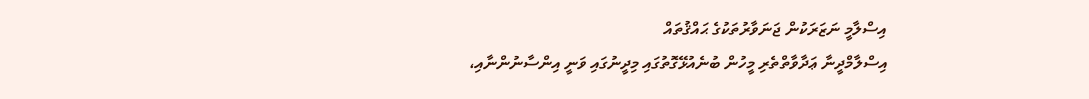އިސްލާމީ ނަޒަރަކުން ޖަނަވާރުތަކުގެ ޙައްޤުތައް
އިސްލާމްދީނާ ޢަދާވާތްތެރި މީހުން ބުނެއުޅޭގޮތުގައި މިދީނުގައި ވަނީ އިންސާނުންނާއި،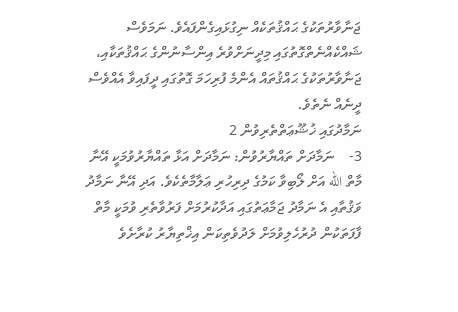ޖަނާވާރުތަކުގެ ޙައްޤުތަކެއް ނިގުޅައިގެންފައެވެ. ނަމަވެސް ޝައްކެއްނެތްގޮތުގައި މިދީނަށްވުރެ އިންސާނުންގެ ޙައްޤުތަކާއި، ޖަނާވާރުތަކުގެ ޙައްޤުތައް އެންމެ ފުރިހަމަ ގޮތުގައި ދީފައިވާ އެއްވެސް ދީނެއް ނެތެވެ.
ނަމާދުގައި ޚުޝޫޢަތްތެރިވުން 2
3-    ނަމާދަށް ތައްޔާރުވުން: ނަމާދަށް އަޅާ ތައްޔާރުވުމަކީ އޭނާ މާތް الله އަށް ލޯބިވާ ކަމުގެ ދިރިހުރި ޢަލާމާތެކެވެ. އަދި އޭނާ ނަމާދު ވަޤުތާއި އެ ނަމާދު ޖަމާޢަތުގައި އަދާކުރުމަށް ފަރުވާތެރި ވުމަކީ މާތް
ފާފަތަކުން ދުރުހެލިވުމަށް ލަދުވެތިކަން އިޚްތިޔާރު ކުރާށެވެ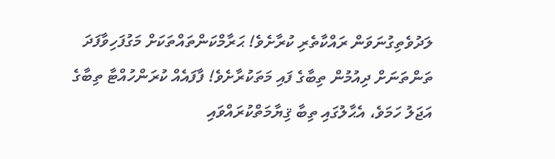ލަދުވެތިގުނަވަން ރައްކާތެރި ކުރާށެވެ! ޙަރާމްކަންތައްތަކަށް މަގުފަހިވާފަދަ ތަންތަނަށް ދިއުމުން ތިބާގެ ފައި މަތަކުރާށެވެ! ފާފައެއް ކުރަންހުއްޓާ ތިބާގެ އަޖަލު ހަމަވެ، އެޙާލުގައި ތިބާ ޤިޔާމަތްކުރައްވައި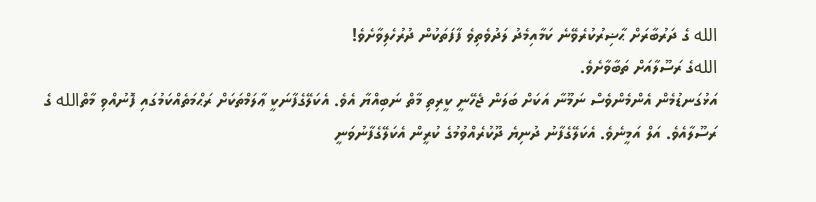الله ގެ ދަރުބާރަށް ޙާޟިރުކުރެވޭނެ ކަމާއިމެދު ލަދުވެތިވެ ފާފަތަކުން ދުރުހެލިވާށެވެ!
اللهގެ ރަސޫލާއަށް ތަބާވާށެވެ.
އަޅުގަނޑުމެން އެންމެންވެސް ނަމޫނާ އަކަށް ބަލަން ޖެހޭނީ ކީރިތި މާތް ނަބިއްޔާ އެވެ. އެކަލޭގެފާނަކީ ޢާލަމްތަކަށް ރަޙްމަތެއްކަމުގައި ފޮނުއްވި މާތްالله ގެ ރަސޫލާއެވެ. އަލް އަމީނެވެ. އެކަލޭގެފާނު ދުނިޔެ ދޫކުރެއްވުމުގެ ކުރީން އެކަލޭގެފާނުވަނީ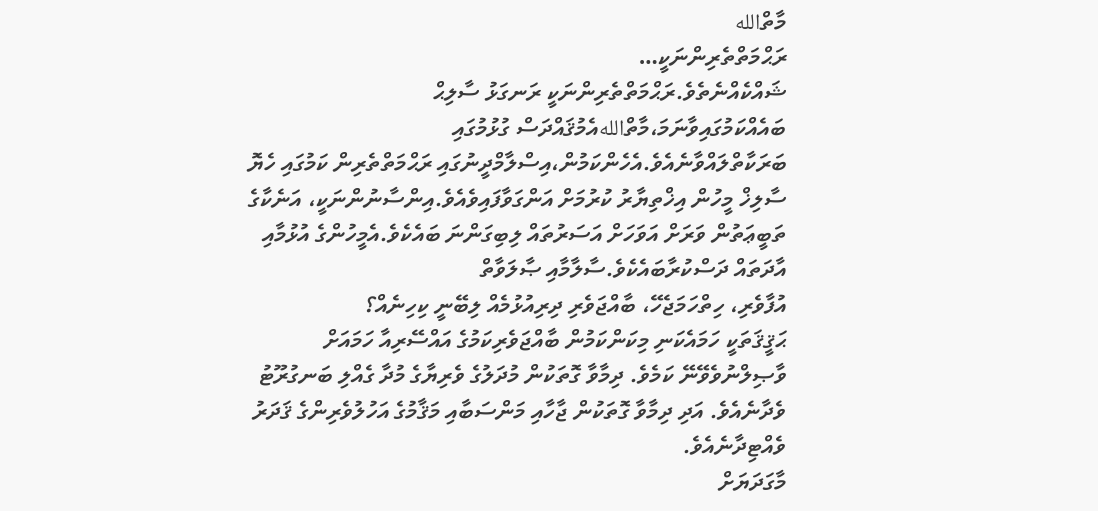މާތްالله
ރަޙްމަތްތެރިންނަކީ…
ޝައްކެއްނެތެވެ.ރަޙްމަތްތެރިންނަކީ ރަނގަޅު ސާލިޙް ބައެއްކަމުގައިވާނަމަ،މާތްاللهއެމުޤައްދަސް ގުޅުމުގައި ބަރަކާތްލައްވާނެއެވެ.އެހެންކަމުން،އިސްލާމްދީނުގައި ރަޙްމަތްތެރިން ކަމުގައި ހެޔޮ ސާލިޚް މީހުން އިޚްތިޔާރު ކުރުމަށް އަންގަވާފައިވެއެވެ.އިންސާނުންނަކީ، އަނެކާގެ ތަބީޢަތުން ވަރަށް އަވަހަށް އަސަރުތައް ލިބިގަންނަ ބައެކެވެ.އެމީހުންގެ އުޅުމާއި އާދަތައް ދަސްކުރާބައެކެވެ.ސާލާމާއި ޞާލަވާތް
އުފާވެރި، ހިތްހަމަޖެހޭ، ބާއްޖަވެރި ދިރިއުޅުމެއް ލިބޭނީ ކިހިނެއް؟
ޙަޤީޤަތަކީ ހަމައެކަނި މިކަންކަމުން ބާއްޖަވެރިކަމުގެ އައްސޭރިއާ ހަމައަށް ވާޞިލްނުވެވޭނޭ ކަމެވެ. ދިމާވާ ގޮތަކުން މުދަލުގެ ވެރިޔާގެ މުދާ ގެއްލި ބަނގުރޫޓު ވެދާނެއެވެ. އަދި ދިމާވާ ގޮތަކުން ޖާހާއި މަންސަބާއި މަޤާމުގެ އަހުލުވެރިންގެ ޤަދަރު ވެއްޓިދާނެއެވެ.
މާގަދަޔަށް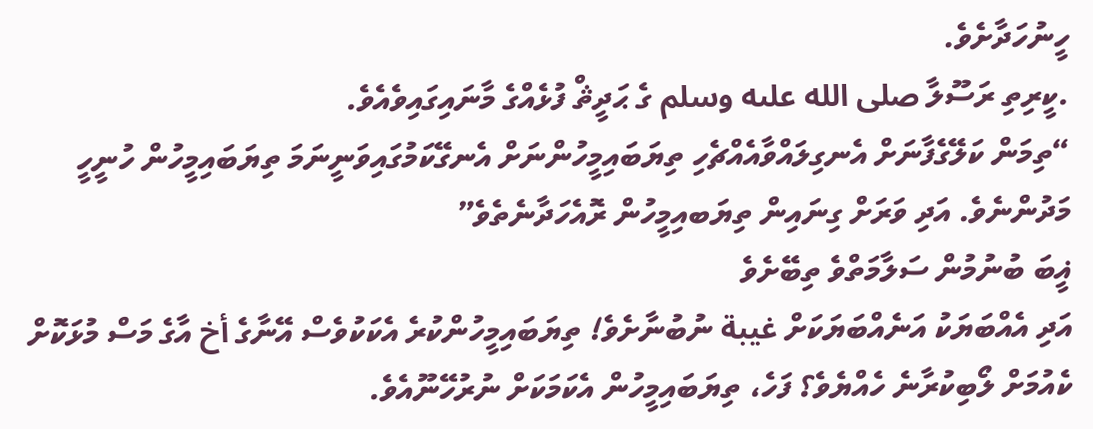ހީނުހަދާށެވެ.
.ކީރިތި ރަސޫލާ صلى الله علىه وسلم ގެ ޙަދީޘް ފުޅެއްގެ މާނައިގައިވެއެވެ.
“ތިމަން ކަލޭގެފާނަށް އެނގިލައްވާއެއްޗެހި ތިޔަބައިމީހުންނަށް އެނގޭކަމުގައިވަނީނަމަ ތިޔަބައިމީހުން ހުނީހީ މަދުންނެވެ. އަދި ވަރަށް ގިނައިން ތިޔަބއިމީހުން ރޮއެހަދާނެތެވެ”
ޣީބަ ބުނުމުން ސަލާމަތްވެ ތިބޭށެވެ
އަދި އެއްބަޔަކު އަނެއްބަޔަކަށް غيبة ނުބުނާށެވެ! ތިޔަބައިމީހުންކުރެ އެކަކުވެސް އޭނާގެ أخ އާގެ މަސް މުޅަކޮށް ކެއުމަށް ލޯބިކުރާނެ ހެއްޔެވެ؟ ފަހެ، ތިޔަބައިމީހުން އެކަމަކަށް ނުރުހޭނޫއެވެ.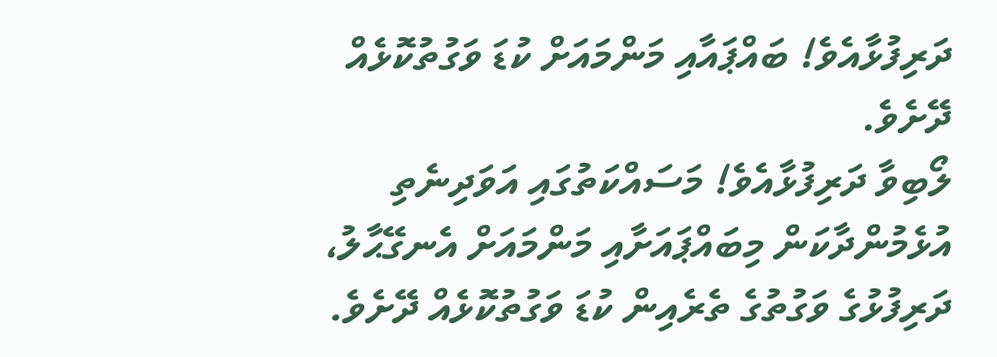ދަރިފުޅާއެވެ! ބައްޕައާއި މަންމައަށް ކުޑަ ވަގުތުކޮޅެއް ދޭށެވެ.
ލޯބިވާ ދަރިފުޅާއެވެ! މަސައްކަތުގައި އަވަދިނެތި އުޅެމުންދާކަން މިބައްޕައަށާއި މަންމައަށް އެނގޭޙާލު، ދަރިފުޅުގެ ވަގުތުގެ ތެރެއިން ކުޑަ ވަގުތުކޮޅެއް ދޭށެވެ.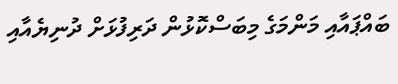ބައްޕައާއި މަންމަގެ މިބަސްކޮޅުން ދަރިފުޅަށް ދުނިޔެއާއި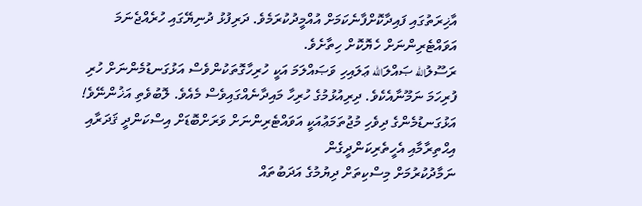އާޚިރަތުގައި ފައިދާކޮށްފާނެކަމަށް އުއްމީދުކުރަމެވެ. ދަރިފުޅު ދުނިޔޭގައި ހުރެއްޖެނަމަ
އަވައްޓެރިންނަށް ހެޔޮކޮށް ހިތާށެވެ.
ރަސޫލުالله ޞައްލަالله ޢަލައިހި ވަޞައްލަމަ އަކީ ހުރިހާގޮތަކުންވެސް އަޅުގަނޑުމެންނަށް ހުރި ފުރިހަމަ ނަމޫނާއެކެވެ. ދިރިއުޅުމުގެ ހުރިހާ މައިދާނެއްގައިވެސް މެއެވެ. ލޮބުވެތި އަޚުންނޭވެ! އަޅުގަނޑުމެންގެ ދިވެހި މުޖުތަމަޢުއަކީ އަވައްޓެރިންނަށް ވަރަށްބޮޑަށް އިސްކަންދީ ޤަދަރާއި އިޙްތިރާމާއި އެހީތެރިކަންދީގެން
ނަމާދުކުރުމަށް މިސްކިތަށް ދިޔުމުގެ އަދަބުތައް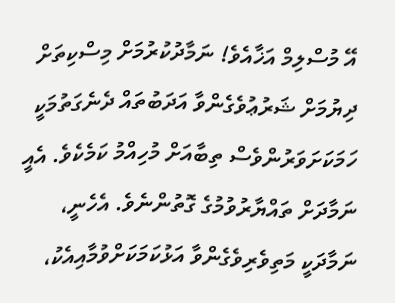އޭ މުސްލިމް އަޚާއެވެ! ނަމާދުކުރުމަށް މިސްކިތަށް ދިޔުމަށް ޝަރުޢުވެގެންވާ އަދަބުތައް ދެނެގަތުމަކީ ހަމަކަށަވަރުންވެސް ތިބާއަށް މުހިއްމު ކަމެކެވެ. އެއީ ނަމާދަށް ތައްޔާރުވުމުގެ ގޮތުންނެވެ. އެހެނީ، ނަމާދަކީ މަތިވެރިވެގެންވާ އަޅުކަމަކަށްވުމާއިއެކު،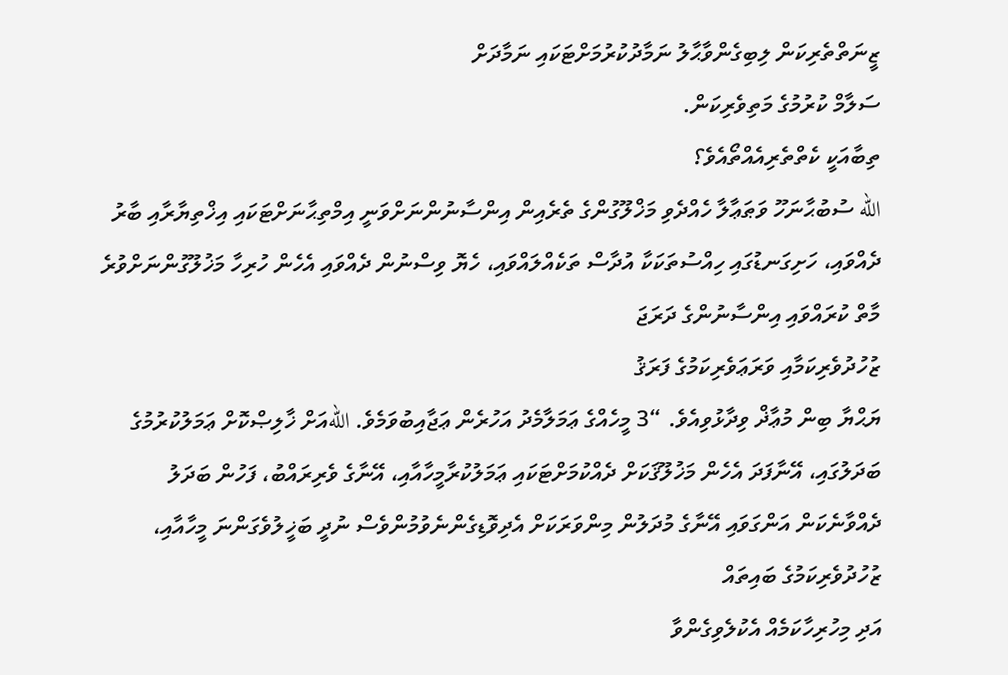ޒީނަތްތެރިކަން ލިބިގެންވާޙާލު ނަމާދުކުރުމަށްޓަކައި ނަމާދަށް
ސަލާމް ކުރުމުގެ މަތިވެރިކަން.
ތިބާއަކީ ކެތްތެރިއެއްތޯއެވެ؟
الله ސުބުޙާނަހޫ ވަޠަޢާލާ ހެއްދެވި މަޚްލޫގުންގެ ތެރެއިން އިންސާނުންނަށްވަނީ އިމްތިޙާނަށްޓަކައި އިޚްތިޔާރާއި ބާރު ދެއްވައި، ހަށިގަނޑުގައި ހިއްސުތަކަކާ އުދާސް ތަކެއްލައްވައި، ހެޔޮ ވިސްނުން ދެއްވައި އެހެން ހުރިހާ މަޚުލޫގުންނަށްވުރެ މާތް ކުރައްވައި އިންސާނުންގެ ދަރަޖަ
ޒުހުދުވެރިކަމާއި ވަރަޢަވެރިކަމުގެ ފަރަޤު
ޔަޙްޔާ ބިން މުޢާޛް ވިދާޅުވިއެވެ. “3 މީހެއްގެ ޢަމަލާމެދު އަހުރެން ޢަޖާއިބުވަމެވެ. اللهއަށް ޚާލިޞްކޮށް ޢަމަލުކުރުމުގެ ބަދަލުގައި، އޭނާފަދަ އެހެން މަޚުލޫޤަކަށް ދެއްކުމަށްޓަކައި ޢަމަލުކުރާމީހާއާއި، އޭނާގެ ވެރިރައްބު، ފަހުން ބަދަލު ދެއްވާނެކަން އަންގަވައި އޭނާގެ މުދަލުން މިންވަރަކަށް އެދިވޮޑިގެންނެވުމުންވެސް ނުދީ ބަޚީލުވެގަންނަ މީހާއާއި،
ޒުހުދުވެރިކަމުގެ ބައިތައް
އަދި މިހުރިހާކަމެއް އެކުލެވިގެންވާ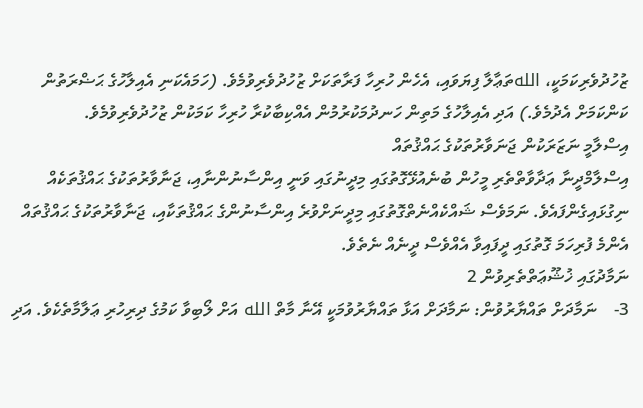ޒުހުދުވެރިކަމަކީ، اللهތަޢާލާ ފިޔަވައި، އެހެން ހުރިހާ ފަރާތަކަށް ޒުހުދުވެރިވުމެވެ. (ހަމައެކަނި އެއިލާހުގެ ޙަޟްރަތުން ކަންކަމަށް އެދުމެވެ.) އަދި އެއިލާހުގެ މަތިން ހަނދުމަކުރުމުން އެއްކިބާކުރާ ހުރިހާ ކަމަކުން ޒުހުދުވެރިވުމެވެ.
އިސްލާމީ ނަޒަރަކުން ޖަނަވާރުތަކުގެ ޙައްޤުތައް
އިސްލާމްދީނާ ޢަދާވާތްތެރި މީހުން ބުނެއުޅޭގޮތުގައި މިދީނުގައި ވަނީ އިންސާނުންނާއި، ޖަނާވާރުތަކުގެ ޙައްޤުތަކެއް ނިގުޅައިގެންފައެވެ. ނަމަވެސް ޝައްކެއްނެތްގޮތުގައި މިދީނަށްވުރެ އިންސާނުންގެ ޙައްޤުތަކާއި، ޖަނާވާރުތަކުގެ ޙައްޤުތައް އެންމެ ފުރިހަމަ ގޮތުގައި ދީފައިވާ އެއްވެސް ދީނެއް ނެތެވެ.
ނަމާދުގައި ޚުޝޫޢަތްތެރިވުން 2
3-    ނަމާދަށް ތައްޔާރުވުން: ނަމާދަށް އަޅާ ތައްޔާރުވުމަކީ އޭނާ މާތް الله އަށް ލޯބިވާ ކަމުގެ ދިރިހުރި ޢަލާމާތެކެވެ. އަދި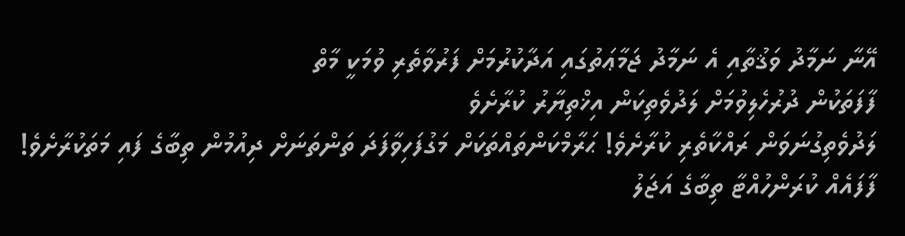އޭނާ ނަމާދު ވަޤުތާއި އެ ނަމާދު ޖަމާޢަތުގައި އަދާކުރުމަށް ފަރުވާތެރި ވުމަކީ މާތް
ފާފަތަކުން ދުރުހެލިވުމަށް ލަދުވެތިކަން އިޚްތިޔާރު ކުރާށެވެ
ލަދުވެތިގުނަވަން ރައްކާތެރި ކުރާށެވެ! ޙަރާމްކަންތައްތަކަށް މަގުފަހިވާފަދަ ތަންތަނަށް ދިއުމުން ތިބާގެ ފައި މަތަކުރާށެވެ! ފާފައެއް ކުރަންހުއްޓާ ތިބާގެ އަޖަލު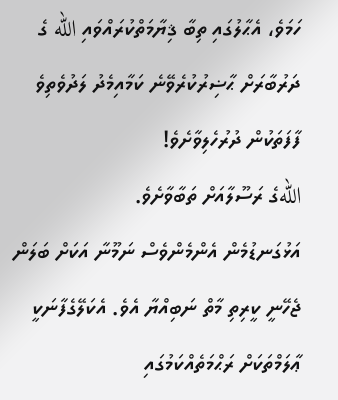ހަމަވެ، އެޙާލުގައި ތިބާ ޤިޔާމަތްކުރައްވައި الله ގެ ދަރުބާރަށް ޙާޟިރުކުރެވޭނެ ކަމާއިމެދު ލަދުވެތިވެ ފާފަތަކުން ދުރުހެލިވާށެވެ!
اللهގެ ރަސޫލާއަށް ތަބާވާށެވެ.
އަޅުގަނޑުމެން އެންމެންވެސް ނަމޫނާ އަކަށް ބަލަން ޖެހޭނީ ކީރިތި މާތް ނަބިއްޔާ އެވެ. އެކަލޭގެފާނަކީ ޢާލަމްތަކަށް ރަޙްމަތެއްކަމުގައި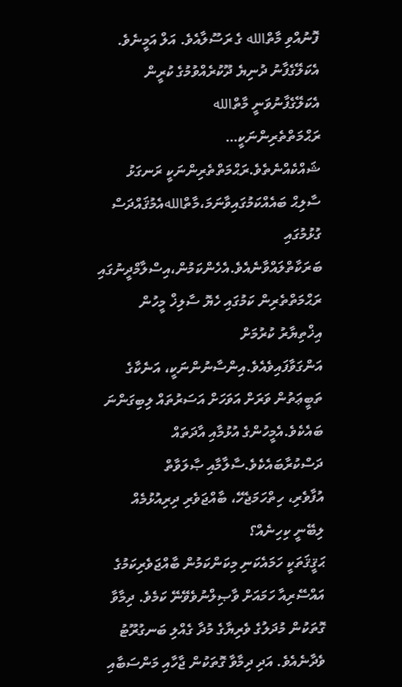ފޮނުއްވި މާތްالله ގެ ރަސޫލާއެވެ. އަލް އަމީނެވެ. އެކަލޭގެފާނު ދުނިޔެ ދޫކުރެއްވުމުގެ ކުރީން އެކަލޭގެފާނުވަނީ މާތްالله
ރަޙްމަތްތެރިންނަކީ…
ޝައްކެއްނެތެވެ.ރަޙްމަތްތެރިންނަކީ ރަނގަޅު ސާލިޙް ބައެއްކަމުގައިވާނަމަ،މާތްاللهއެމުޤައްދަސް ގުޅުމުގައި ބަރަކާތްލައްވާނެއެވެ.އެހެންކަމުން،އިސްލާމްދީނުގައި ރަޙްމަތްތެރިން ކަމުގައި ހެޔޮ ސާލިޚް މީހުން އިޚްތިޔާރު ކުރުމަށް އަންގަވާފައިވެއެވެ.އިންސާނުންނަކީ، އަނެކާގެ ތަބީޢަތުން ވަރަށް އަވަހަށް އަސަރުތައް ލިބިގަންނަ ބައެކެވެ.އެމީހުންގެ އުޅުމާއި އާދަތައް ދަސްކުރާބައެކެވެ.ސާލާމާއި ޞާލަވާތް
އުފާވެރި، ހިތްހަމަޖެހޭ، ބާއްޖަވެރި ދިރިއުޅުމެއް ލިބޭނީ ކިހިނެއް؟
ޙަޤީޤަތަކީ ހަމައެކަނި މިކަންކަމުން ބާއްޖަވެރިކަމުގެ އައްސޭރިއާ ހަމައަށް ވާޞިލްނުވެވޭނޭ ކަމެވެ. ދިމާވާ ގޮތަކުން މުދަލުގެ ވެރިޔާގެ މުދާ ގެއްލި ބަނގުރޫޓު ވެދާނެއެވެ. އަދި ދިމާވާ ގޮތަކުން ޖާހާއި މަންސަބާއި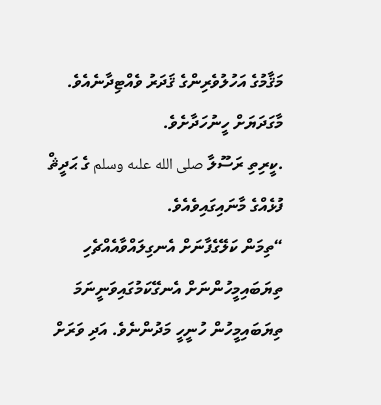މަޤާމުގެ އަހުލުވެރިންގެ ޤަދަރު ވެއްޓިދާނެއެވެ.
މާގަދަޔަށް ހީނުހަދާށެވެ.
.ކީރިތި ރަސޫލާ صلى الله علىه وسلم ގެ ޙަދީޘް ފުޅެއްގެ މާނައިގައިވެއެވެ.
“ތިމަން ކަލޭގެފާނަށް އެނގިލައްވާއެއްޗެހި ތިޔަބައިމީހުންނަށް އެނގޭކަމުގައިވަނީނަމަ ތިޔަބައިމީހުން ހުނީހީ މަދުންނެވެ. އަދި ވަރަށް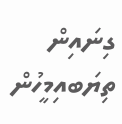ގިނައިން ތިޔަބއިމީހުން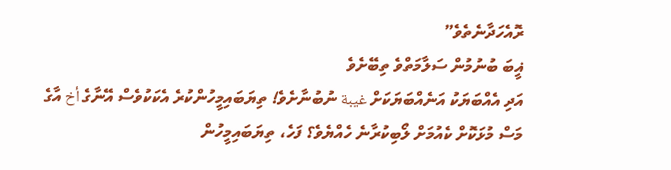ރޮއެހަދާނެތެވެ”
ޣީބަ ބުނުމުން ސަލާމަތްވެ ތިބޭށެވެ
އަދި އެއްބަޔަކު އަނެއްބަޔަކަށް غيبة ނުބުނާށެވެ! ތިޔަބައިމީހުންކުރެ އެކަކުވެސް އޭނާގެ أخ އާގެ މަސް މުޅަކޮށް ކެއުމަށް ލޯބިކުރާނެ ހެއްޔެވެ؟ ފަހެ، ތިޔަބައިމީހުން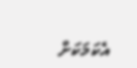އެކަމަކަށް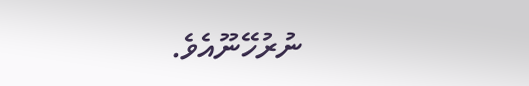ނުރުހޭނޫއެވެ.